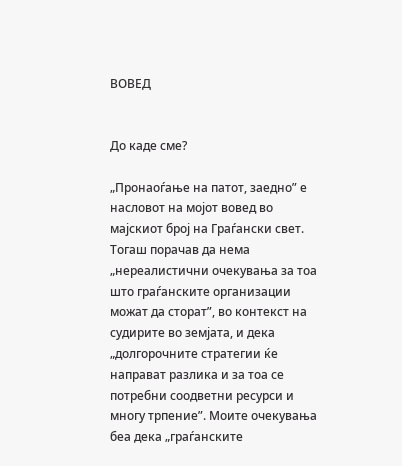ВОВЕД


До каде сме?

„Пронаоѓање на патот, заедно” е насловот на мојот вовед во мајскиот број на Граѓански свет. Тогаш порачав да нема „нереалистични очекувања за тоа што граѓанските организации можат да сторат”, во контекст на судирите во земјата, и дека „долгорочните стратегии ќе направат разлика и за тоа се потребни соодветни ресурси и многу трпение”. Моите очекувања беа дека „граѓанските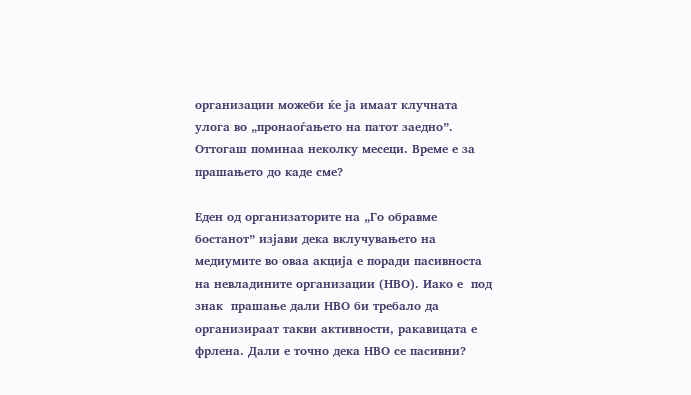организации можеби ќе ја имаат клучната улога во „пронаоѓањето на патот заедно”. Оттогаш поминаа неколку месеци. Време е за прашањето до каде сме?

Еден од организаторите на „Го обравме бостанот” изјави дека вклучувањето на медиумите во оваа акција е поради пасивноста на невладините организации (НВО). Иако е  под знак  прашање дали НВО би требало да организираат такви активности, ракавицата е фрлена. Дали е точно дека НВО се пасивни?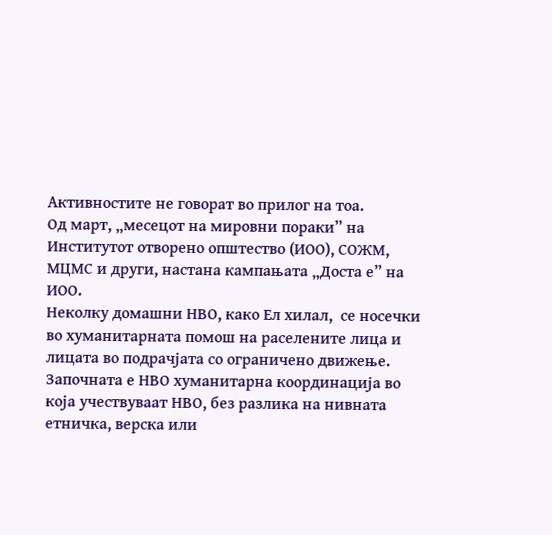Активностите не говорат во прилог на тоа.
Од март, „месецот на мировни пораки” на Институтот отворено општество (ИОО), СОЖМ, МЦМС и други, настана кампањата „Доста е” на ИОО.
Неколку домашни НВО, како Ел хилал,  се носечки во хуманитарната помош на раселените лица и лицата во подрачјата со ограничено движење. Започната е НВО хуманитарна координација во која учествуваат НВО, без разлика на нивната етничка, верска или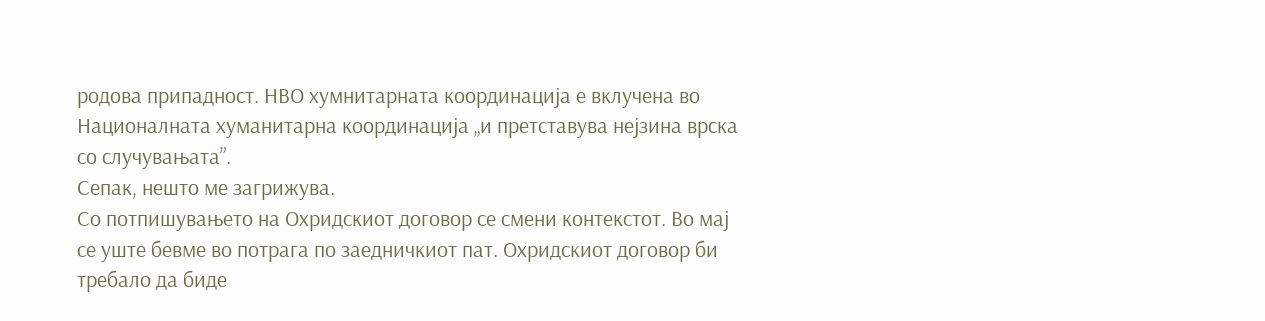родова припадност. НВО хумнитарната координација е вклучена во Националната хуманитарна координација „и претставува нејзина врска со случувањата”.
Сепак, нешто ме загрижува.
Со потпишувањето на Охридскиот договор се смени контекстот. Во мај сe уште бевме во потрага по заедничкиот пат. Охридскиот договор би требало да биде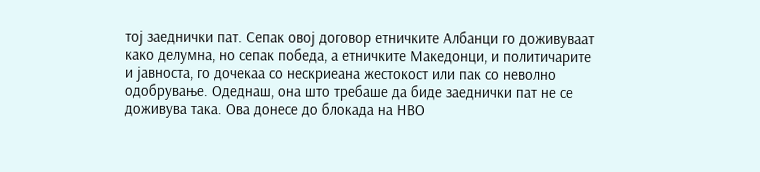тој заеднички пат. Сепак овој договор етничките Албанци го доживуваат како делумна, но сепак победа, а етничките Македонци, и политичарите и јавноста, го дочекаа со нескриеана жестокост или пак со неволно одобрување. Одеднаш, она што требаше да биде заеднички пат не се доживува така. Ова донесе до блокада на НВО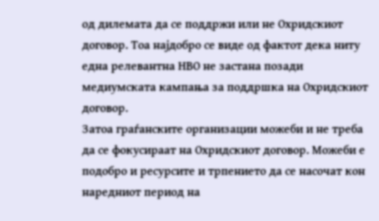од дилемата да се поддржи или не Охридскиот договор. Тоа најдобро се виде од фактот дека ниту една релевантна НВО не застана позади медиумската кампања за поддршка на Охридскиот договор.
Затоа граѓанските организации можеби и не треба да се фокусираат на Охридскиот договор. Можеби е подобро и ресурсите и трпението да се насочат кон наредниот период на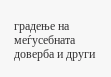градење на меѓусебната доверба и други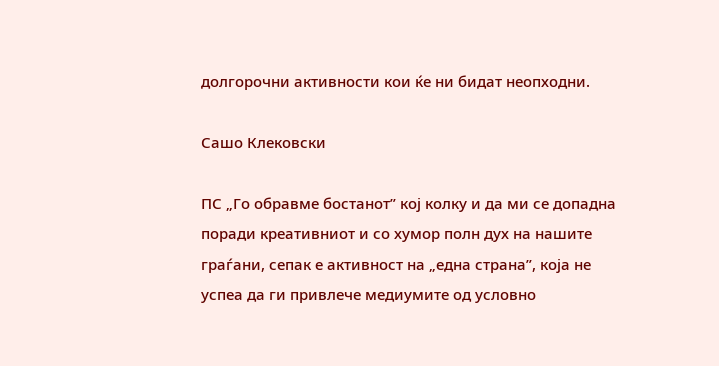долгорочни активности кои ќе ни бидат неопходни.

Сашо Клековски

ПС „Го обравме бостанот” кој колку и да ми се допадна поради креативниот и со хумор полн дух на нашите граѓани, сепак е активност на „една страна”, која не успеа да ги привлече медиумите од условно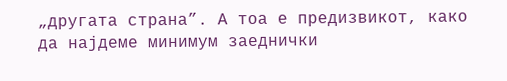„другата страна”. А тоа е предизвикот, како да најдеме минимум заеднички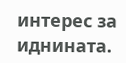интерес за иднината.